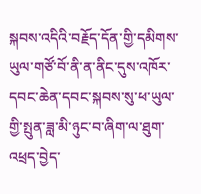སྐབས་འདིའི་བརྗོད་དོན་གྱི་དམིགས་ཡུལ་གཙོ་བོ་ནི་ན་ནིང་དུས་འཁོར་དབང་ཆེན་དབང་སྐབས་སུ་ཕ་ཡུལ་གྱི་སྤུན་ཟླ་མི་ཉུང་བ་ཞིག་ལ་ཐུག་འཕྲད་བྱེད་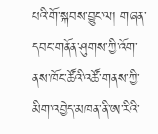པའི་གོ་སྐབས་བྱུང་ལ། གཞན་དབང་གནོན་ཤུགས་ཀྱི་འོག་ནས་ཁོང་ཚོའི་འཚོ་གནས་ཀྱི་མིག་འབྱེད་མཁན་ནི་ཨ་རིའི་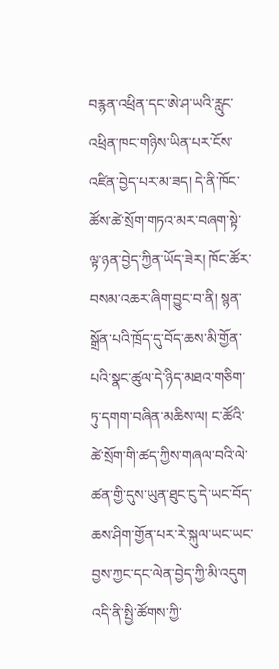བརྙན་འཕྲིན་དང་ཨེ་ཤ་ཡའི་རླུང་འཕྲིན་ཁང་གཉིས་ཡིན་པར་ངོས་འཛིན་བྱེད་པར་མ་ཟད། དེ་ནི་ཁོང་ཚོས་ཚེ་སྲོག་གཏའ་མར་བཞག་སྟེ་ལྟ་ཉན་བྱེད་ཀྱིན་ཡོད་ཟེར། ཁོང་ཚོར་བསམ་འཆར་ཞིག་བྱུང་བ་ནི། སྙན་སྒྲོན་པའི་ཁྲོད་དུ་བོད་ཆས་མི་གྱོན་པའི་སྣང་ཚུལ་དེ་ཉིད་མཐའ་གཅིག་ཏུ་དགག་བཞིན་མཆིས་ལ། ང་ཚོའི་ཚེ་སྲོག་གི་ཚད་ཀྱིས་གཞལ་བའི་ལེ་ཚན་གྱི་དུས་ཡུན་ཐུང་ངུ་དེ་ཡང་བོད་ཆས་ཤིག་གྱོན་པར་རེ་སྐུལ་ཡང་ཡང་བྱས་ཀྱང་དང་ལེན་བྱེད་ཀྱི་མི་འདུག འདི་ནི་སྤྱི་ཚོགས་ཀྱི་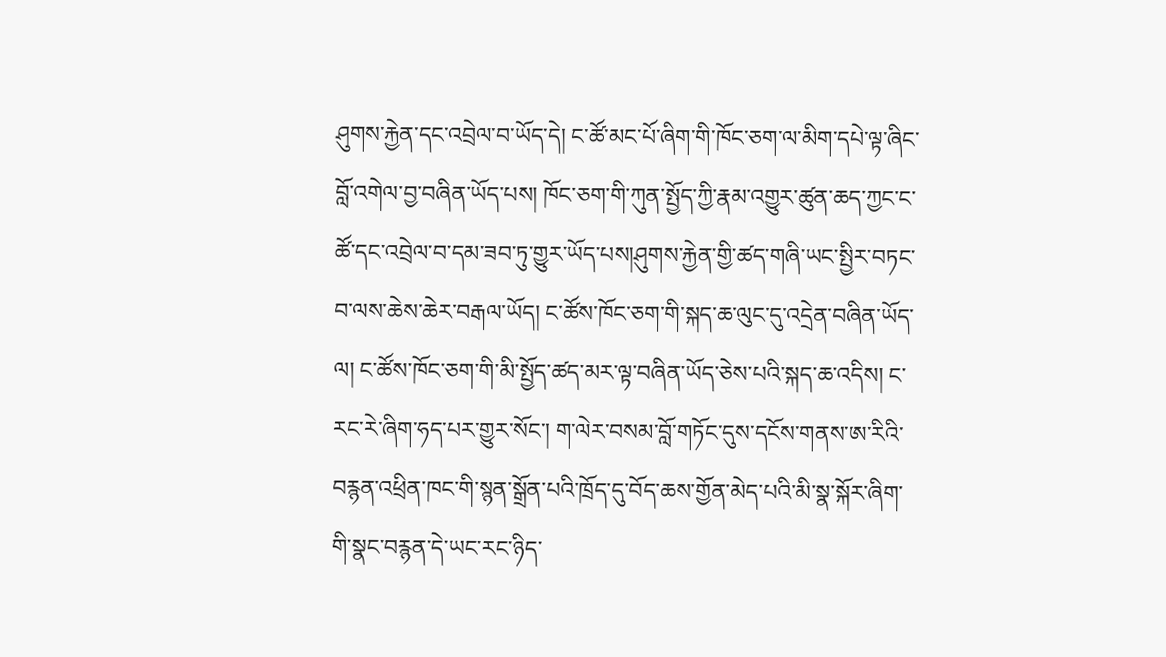ཤུགས་རྐྱེན་དང་འབྲེལ་བ་ཡོད་དེ། ང་ཚོ་མང་པོ་ཞིག་གི་ཁོང་ཅག་ལ་མིག་དཔེ་ལྟ་ཞིང་བློ་འགེལ་བྱ་བཞིན་ཡོད་པས། ཁོང་ཅག་གི་ཀུན་སྤྱོད་ཀྱི་རྣམ་འགྱུར་ཚུན་ཆད་ཀྱང་ང་ཚོ་དང་འབྲེལ་བ་དམ་ཟབ་ཏུ་གྱུར་ཡོད་པས།ཤུགས་རྐྱེན་གྱི་ཚད་གཞི་ཡང་སྤྱིར་བཏང་བ་ལས་ཆེས་ཆེར་བརྒལ་ཡོད། ང་ཚོས་ཁོང་ཅག་གི་སྐད་ཆ་ལུང་དུ་འདྲེན་བཞིན་ཡོད་ལ། ང་ཚོས་ཁོང་ཅག་གི་མི་སྤྱོད་ཚད་མར་ལྟ་བཞིན་ཡོད་ཅེས་པའི་སྐད་ཆ་འདིས། ང་རང་རེ་ཞིག་ཧད་པར་གྱུར་སོང་། ག་ལེར་བསམ་བློ་གཏོང་དུས་དངོས་གནས་ཨ་རིའི་བརྙན་འཕྲིན་ཁང་གི་སྙན་སྒྲོན་པའི་ཁྲོད་དུ་བོད་ཆས་གྱོན་མེད་པའི་མི་སྣ་སྐོར་ཞིག་གི་སྣང་བརྙན་དེ་ཡང་རང་ཉིད་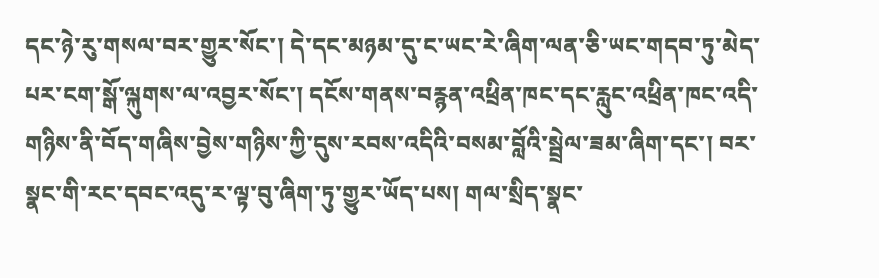དང་ཉེ་རུ་གསལ་བར་གྱུར་སོང་། དེ་དང་མཉམ་དུ་ང་ཡང་རེ་ཞིག་ལན་ཅི་ཡང་གདབ་ཏུ་མེད་པར་ངག་སྒོ་ལྐུགས་ལ་འབྱར་སོང་། དངོས་གནས་བརྙན་འཕྲིན་ཁང་དང་རླུང་འཕྲིན་ཁང་འདི་གཉིས་ནི་བོད་གཞིས་བྱེས་གཉིས་ཀྱི་དུས་རབས་འདིའི་བསམ་བློའི་སྦྲེལ་ཟམ་ཞིག་དང་། བར་སྣང་གི་རང་དབང་འདུ་ར་ལྟ་བུ་ཞིག་ཏུ་གྱུར་ཡོད་པས། གལ་སྲིད་སྣང་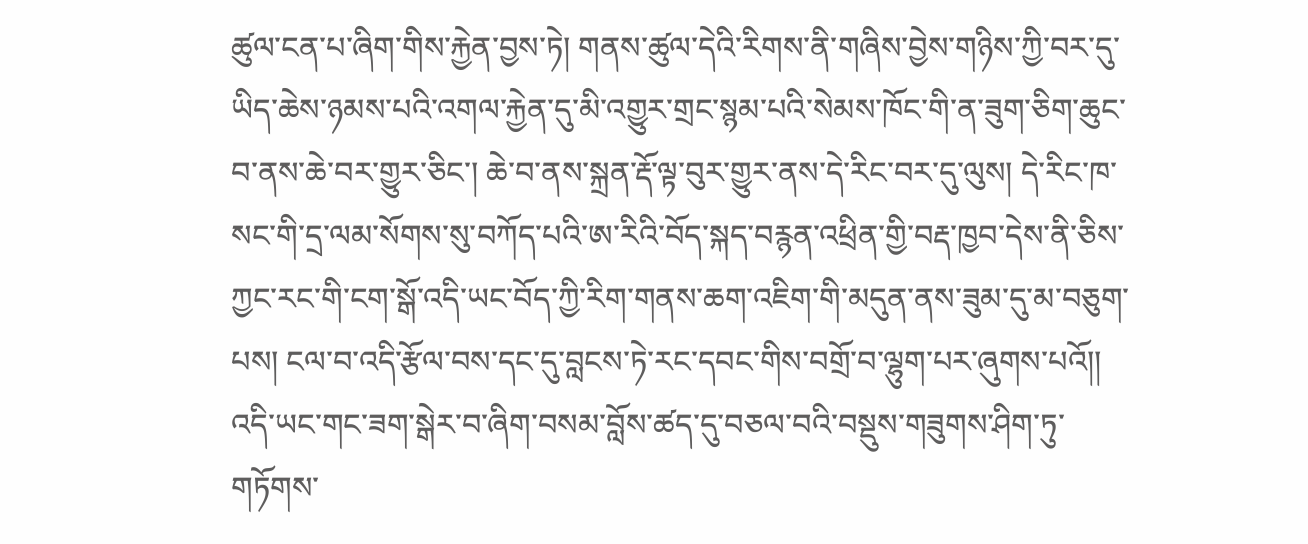ཚུལ་ངན་པ་ཞིག་གིས་རྐྱེན་བྱས་ཏེ། གནས་ཚུལ་དེའི་རིགས་ནི་གཞིས་བྱེས་གཉིས་ཀྱི་བར་དུ་ཡིད་ཆེས་ཉམས་པའི་འགལ་རྐྱེན་དུ་མི་འགྱུར་གྲང་སྙམ་པའི་སེམས་ཁོང་གི་ན་ཟུག་ཅིག་ཆུང་བ་ནས་ཆེ་བར་གྱུར་ཅིང་། ཆེ་བ་ནས་སྐྲན་རྡོ་ལྟ་བུར་གྱུར་ནས་དེ་རིང་བར་དུ་ལུས། དེ་རིང་ཁ་སང་གི་དྲ་ལམ་སོགས་སུ་བཀོད་པའི་ཨ་རིའི་བོད་སྐད་བརྙན་འཕྲིན་གྱི་བརྡ་ཁྱབ་དེས་ནི་ཅིས་ཀྱང་རང་གི་ངག་སྒོ་འདི་ཡང་བོད་ཀྱི་རིག་གནས་ཆག་འཇིག་གི་མདུན་ནས་ཟུམ་དུ་མ་བཅུག་པས། ངལ་བ་འདི་རྩོལ་བས་དང་དུ་བླངས་ཏེ་རང་དབང་གིས་བགྲོ་བ་ལྷུག་པར་ཞུགས་པའོ།། འདི་ཡང་གང་ཟག་སྒེར་བ་ཞིག་བསམ་བློས་ཚད་དུ་བཅལ་བའི་བསྡུས་གཟུགས་ཤིག་ཏུ་གཏོགས་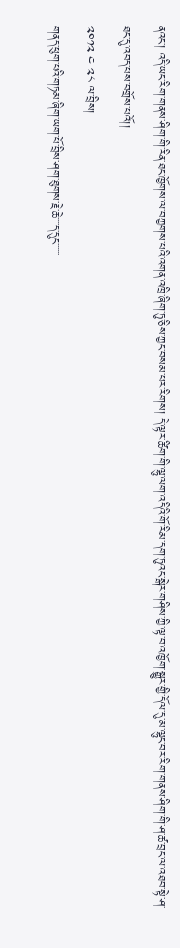ནའང་། འདི་ཡང་རིག་གནས་ཤིག་གི་རིན་ཐང་ཁྱོགས་ལ་བཀྱགས་པའི་འགན་འཁྲི་ཞིག་ཏུ་ཅིས་ཀྱང་བསམ་པར་རིགས། དེ་ལྟར་ཚིག་གི་ལྷུ་ལག་འདིའི་གོ་རིམ་དག་ཏུའང་སྒེར་གཤིས་ཀྱི་ལྟ་བ་འཁྱོག་སྒྱུར་གྱི་དོལ་དུ་མ་ལྷུང་བར་རིག་གནས་ཤིག་གི་ཤ་ཚ་བྲང་ལ་འཐབ་སྟེ་ཤ་ཐང་དུ་འབད་པས་བགྲོས་པའོ།།
༢༠༡༢ ༤ ༢༨ ལ་བྲིས།
གནད་ཕུག་པའི་གཏམ་ཞིག་ཡག་པོ་བྲིས་ཤག་ཐུགས་རྗེ་ཆེ་་་་ད་དུང་་་་་་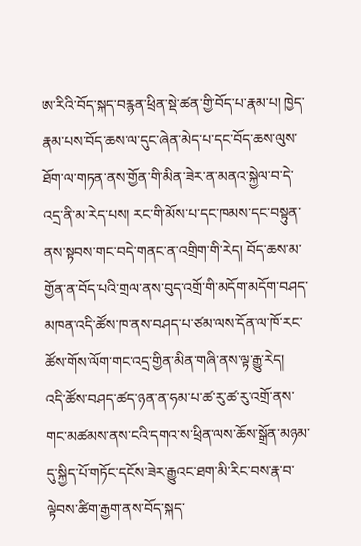ཨ་རིའི་བོད་སྐད་བརྙན་ཕྲིན་སྡེ་ཚན་གྱི་བོད་པ་རྣམ་པ། ཁྱེད་རྣམ་པས་བོད་ཆས་ལ་དུང་ཞེན་མེད་པ་དང་བོད་ཆས་ལུས་ཐོག་ལ་གཏན་ནས་གྱོན་གི་མིན་ཟེར་ན་མནའ་སྐྱེལ་བ་དེ་འདྲ་ནི་མ་རེད་པས། རང་གི་མོས་པ་དང་ཁམས་དང་བསྟུན་ནས་སྟབས་གང་བདེ་གནང་ན་འགྲིག་གི་རེད། བོད་ཆས་མ་གྱོན་ན་བོད་པའི་གྲལ་ནས་བུད་འགྲོ་གི་མདོག་མདོག་བཤད་མཁན་འདི་ཚོས་ཁ་ནས་བཤད་པ་ཙམ་ལས་དོན་ལ་ཁོ་རང་ཚོས་གོས་ལོག་གང་འདྲ་གྱིན་མིན་གཞི་ནས་ལྟ་རྒྱུ་རེད།
འདི་ཚོས་བཤད་ཚད་ཉན་ན་ཧམ་པ་ཚ་རུ་ཚ་རུ་འགྲོ་ནས་གང་མཚམས་ནས་ངའི་དགའ་ས་ཕྲིན་ལས་ཆོས་སྒྲོན་མཉམ་དུ་སྐྱིད་པོ་གཏོང་དངོས་ཟེར་རྒྱུའང་ཐག་མི་རིང་བས་རྣ་བ་ལྟེབས་ཚིག་རྒྱག་ནས་བོད་སྐད་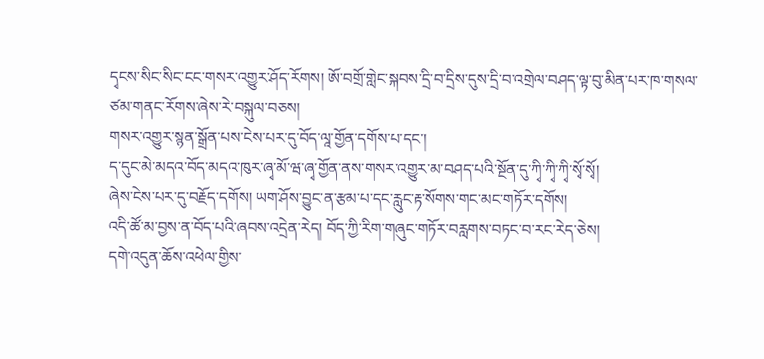དྭངས་སིང་སིང་ངང་གསར་འགྱུར་ཤོད་རོགས། ཨོ་བགྲོ་གླེང་སྐབས་དྲི་བ་དྲིས་དུས་དྲི་བ་འགྲེལ་བཤད་ལྟ་བུ་མིན་པར་ཁ་གསལ་ཙམ་གནང་རོགས་ཞེས་རེ་བསྐུལ་བཅས།
གསར་འགྱུར་སྙན་སྒྲོན་པས་ངེས་པར་དུ་བོད་ལཱ་གྱོན་དགོས་པ་དང་།
ད་དུང་མེ་མདའ་བོད་མདའ་ཁུར་ཞྭ་མོ་ཝ་ཞྭ་གྱོན་ནས་གསར་འགྱུར་མ་བཤད་པའི་སྔོན་དུ་ཀྭི་ཀྭི་ཀྭི་སྭོ་སྭོ།
ཞེས་ངེས་པར་དུ་བརྗོད་དགོས། ཡག་ཤོས་བྱུང་ན་རྩམ་པ་དང་རླུང་རྟ་སོགས་གང་མང་གཏོར་དགོས།
འདི་ཚོ་མ་བྱས་ན་བོད་པའི་ཞབས་འདྲེན་རེད། བོད་ཀྱི་རིག་གཞུང་གཏོར་བརླགས་བཏང་བ་རང་རེད་ཅེས།
དགེ་འདུན་ཆོས་འཕེལ་གྱིས་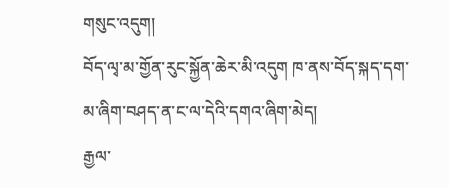གསུང་འདུག།
བོད་ལྭ་མ་གྱོན་རུང་སྐྱོན་ཆེར་མི་འདུག ཁ་ནས་བོད་སྐད་དག་མ་ཞིག་བཤད་ན་ང་ལ་དེའི་དགའ་ཞིག་མེད།
རྒྱལ་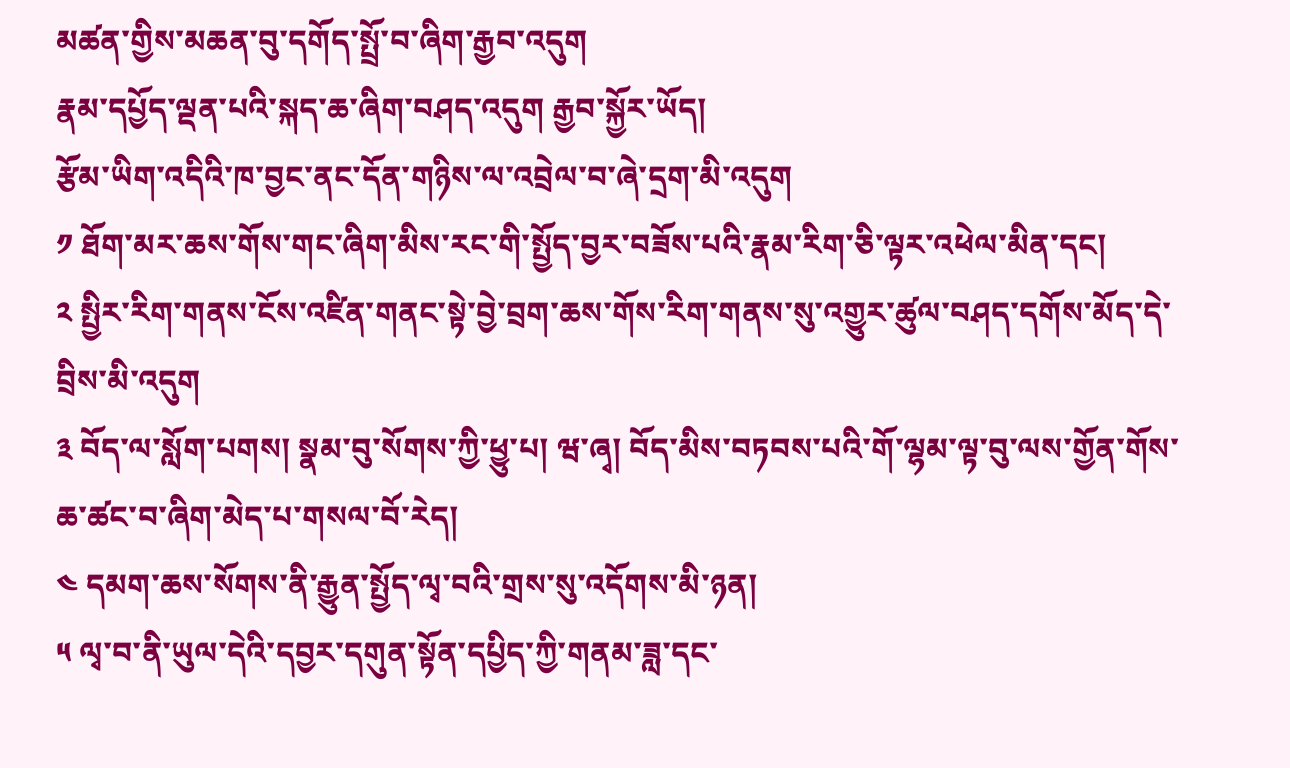མཚན་གྱིས་མཆན་བུ་དགོད་སྤྲོ་བ་ཞིག་རྒྱབ་འདུག
རྣམ་དཔྱོད་ལྡན་པའི་སྐད་ཆ་ཞིག་བཤད་འདུག རྒྱབ་སྐྱོར་ཡོད།
རྩོམ་ཡིག་འདིའི་ཁ་བྱང་ནང་དོན་གཉིས་ལ་འབྲེལ་བ་ཞེ་དྲག་མི་འདུག
༡ ཐོག་མར་ཆས་གོས་གང་ཞིག་མིས་རང་གི་སྤྱོད་བྱར་བཟོས་པའི་རྣམ་རིག་ཅི་ལྟར་འཕེལ་མིན་དང།
༢ སྤྱིར་རིག་གནས་ངོས་འཛིན་གནང་སྟེ་བྱེ་བྲག་ཆས་གོས་རིག་གནས་སུ་འགྱུར་ཚུལ་བཤད་དགོས་མོད་དེ་བྲིས་མི་འདུག
༣ བོད་ལ་སློག་པགས། སྣམ་བུ་སོགས་ཀྱི་ཕྱུ་པ། ཝ་ཞྭ། བོད་མིས་བཏབས་པའི་གོ་ལྷམ་ལྟ་བུ་ལས་གྱོན་གོས་ཆ་ཚང་བ་ཞིག་མེད་པ་གསལ་བོ་རེད།
༤ དམག་ཆས་སོགས་ནི་རྒྱུན་སྤྱོད་ལྭ་བའི་གྲས་སུ་འདོགས་མི་ཉན།
༥ ལྭ་བ་ནི་ཡུལ་དེའི་དབྱར་དགུན་སྟོན་དཔྱིད་ཀྱི་གནམ་ཟླ་དང་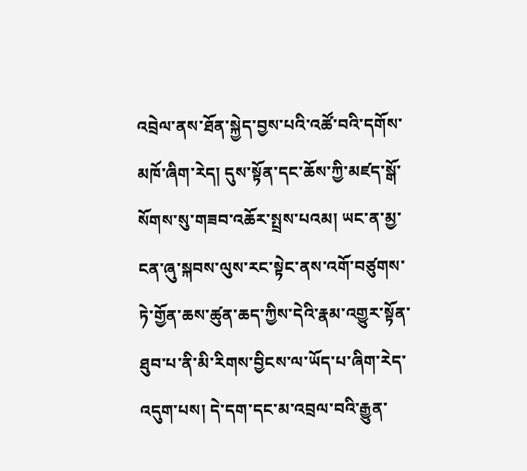འབྲེལ་ནས་ཐོན་སྐྱེད་བྱས་པའི་འཚོ་བའི་དགོས་མཁོ་ཞིག་རེད། དུས་སྟོན་དང་ཆོས་ཀྱི་མཛད་སྒོ་སོགས་སུ་གཟབ་འཆོར་སྤྲས་པའམ། ཡང་ན་མྱ་ངན་ཞུ་སྐབས་ལུས་རང་སྟེང་ནས་འགོ་བཙུགས་ཏེ་གྱོན་ཆས་ཚུན་ཆད་ཀྱིས་དེའི་རྣམ་འགྱུར་སྟོན་ཐུབ་པ་ནི་མི་རིགས་བྱིངས་ལ་ཡོད་པ་ཞིག་རེད་འདུག་པས། དེ་དག་དང་མ་འབྲལ་བའི་རྒྱུན་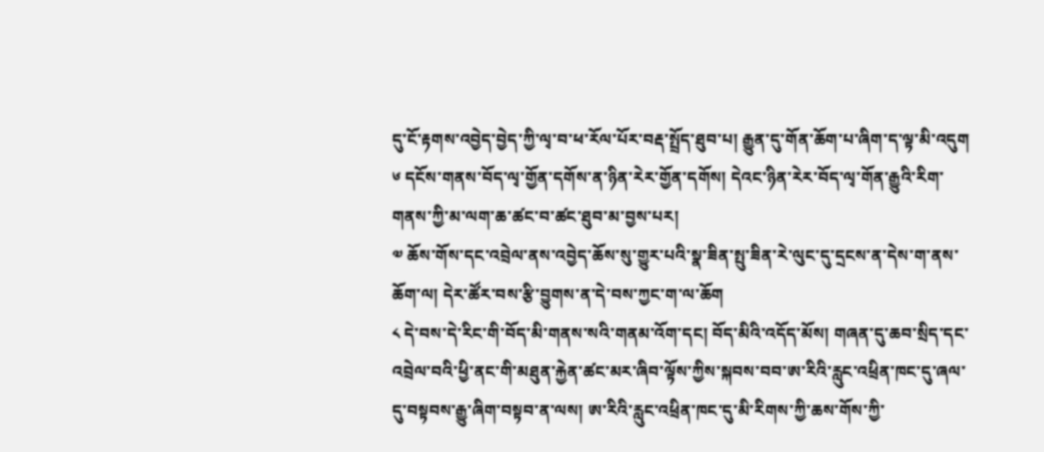དུ་ངོ་རྟགས་འབྱེད་བྱེད་ཀྱི་ལྭ་བ་ཕ་རོལ་པོར་བརྡ་སྤྲོད་ཐུབ་པ། རྒྱུན་དུ་གོན་ཆོག་པ་ཞིག་ད་ལྟ་མི་འདུག
༦ དངོས་གནས་བོད་ལྭ་གྱོན་དགོས་ན་ཉིན་རེར་གྱོན་དགོས། དེའང་ཉིན་རེར་བོད་ལྭ་གོན་རྒྱུའི་རིག་གནས་ཀྱི་མ་ལག་ཆ་ཚང་བ་ཚང་ཐུབ་མ་བྱས་པར།
༧ ཆོས་གོས་དང་འབྲེལ་ནས་འབྱེད་ཆོས་སུ་གྱུར་པའི་སྣ་ཟིན་སྤུ་ཟིན་རེ་ལུང་དུ་དྲངས་ན་དེས་ག་ནས་ཆོག་ལ། དེར་ཚོར་བས་རྩི་བྱུགས་ན་དེ་བས་ཀྱང་ག་ལ་ཆོག
༨ དེ་བས་དེ་རིང་གི་བོད་མི་གནས་སའི་གནམ་འོག་དང། བོད་མིའི་འདོད་མོས། གཞན་དུ་ཆབ་སྲིད་དང་འབྲེལ་བའི་ཕྱི་ནང་གི་མཐུན་རྐྱེན་ཚང་མར་ཞིབ་ལྟོས་ཀྱིས་སྐབས་བབ་ཨ་རིའི་རླུང་འཕྲིན་ཁང་དུ་ཞལ་དུ་བསྟབས་རྒྱུ་ཞིག་བསྟབ་ན་ལས། ཨ་རིའི་རླུང་འཕྲིན་ཁང་དུ་མི་རིགས་ཀྱི་ཆས་གོས་ཀྱི་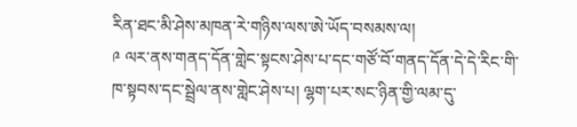རིན་ཐང་མི་ཤེས་མཁན་རེ་གཉིས་ལས་ཨེ་ཡོད་བསམས་ལ།
༩ ལར་ནས་གནད་དོན་གླེང་སྟངས་ཤེས་པ་དང་གཙོ་བོ་གནད་དོན་དེ་དེ་རིང་གི་ཁ་སྟབས་དང་སྦྲེལ་ནས་གླེང་ཤེས་པ། ལྷག་པར་སང་ཉིན་གྱི་ལམ་དུ་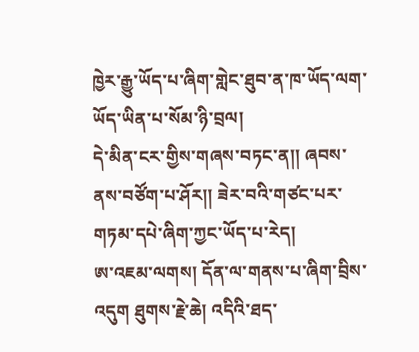ཁྱེར་རྒྱུ་ཡོད་པ་ཞིག་གླེང་ཐུབ་ན་ཁ་ཡོད་ལག་ཡོད་ཡིན་པ་སོམ་ཉི་བྲལ།
དེ་མིན་ངར་གྱིས་གཞས་བཏང་ན།། ཞབས་ནས་བཙོག་པ་ཤོར།། ཟེར་བའི་གཙང་པར་གཏམ་དཔེ་ཞིག་ཀྱང་ཡོད་པ་རེད།
ཨ་འཇམ་ལགས། དོན་ལ་གནས་པ་ཞིག་བྲིས་འདུག ཐུགས་རྗེ་ཆེ། འདིའི་ཐད་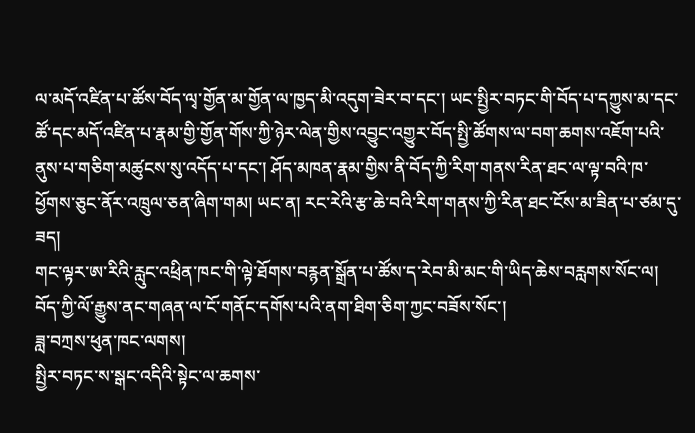ལ་མདོ་འཛིན་པ་ཚོས་བོད་ལྭ་གྱོན་མ་གྱོན་ལ་ཁྱད་མི་འདུག་ཟེར་བ་དང་། ཡང་སྤྱིར་བཏང་གི་བོད་པ་དཀྱུས་མ་དང་ཚོ་དང་མདོ་འཛིན་པ་རྣམ་གྱི་གྱོན་གོས་ཀྱི་ཉེར་ལེན་གྱིས་འབྱུང་འགྱུར་བོད་སྤྱི་ཚོགས་ལ་བག་ཆགས་འཇོག་པའི་ནུས་པ་གཅིག་མཚུངས་སུ་འདོད་པ་དང་། ཤོད་མཁན་རྣམ་གྱིས་ནི་བོད་ཀྱི་རིག་གནས་རིན་ཐང་ལ་ལྟ་བའི་ཁ་ཕྱོགས་ཅུང་ནོར་འཁྲུལ་ཅན་ཞིག་གམ། ཡང་ན། རང་རེའི་རྩ་ཆེ་བའི་རིག་གནས་ཀྱི་རིན་ཐང་ངོས་མ་ཟིན་པ་ཙམ་དུ་ཟད།
གང་ལྟར་ཨ་རིའི་རླུང་འཕྲིན་ཁང་གི་ལྟེ་ཐོགས་བརྙན་སྒྲོན་པ་ཚོས་ད་རེབ་མི་མང་གི་ཡིད་ཆེས་བརླགས་སོང་ལ། བོད་ཀྱི་ལོ་རྒྱུས་ནང་གཞན་ལ་ངོ་གནོང་དགོས་པའི་ནག་ཐིག་ཅིག་ཀྱང་བཟོས་སོང་།
ཟླ་བཀྲས་ཕུན་ཁང་ལགས།
སྤྱིར་བཏང་ས་སྒང་འདིའི་སྟེང་ལ་ཆགས་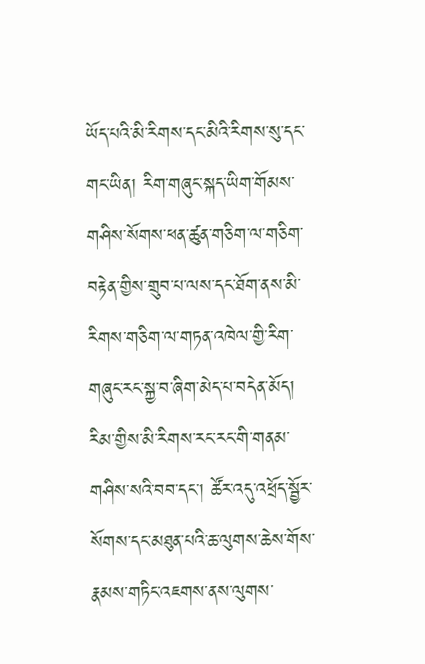ཡོད་པའི་མི་རིགས་དང་མིའི་རིགས་སུ་དང་གང་ཡིན། རིག་གཞུང་སྐད་ཡིག་གོམས་གཤིས་སོགས་ཕན་ཚུན་གཅིག་ལ་གཅིག་བརྟེན་གྱིས་གྲུབ་པ་ལས་དང་ཐོག་ནས་མི་རིགས་གཅིག་ལ་གཏན་འཁེལ་གྱི་རིག་གཞུང་རང་སྐྱ་བ་ཞིག་མེད་པ་བདེན་མོད། རིམ་གྱིས་མི་རིགས་རང་རང་གི་གནམ་གཤིས་སའི་བབ་དང་། ཚོར་འདུ་འཕྲོད་སྦྱོར་སོགས་དང་མཐུན་པའི་ཆ་ལུགས་ཆེས་གོས་རྣམས་གཏིང་འཇགས་ནས་ལུགས་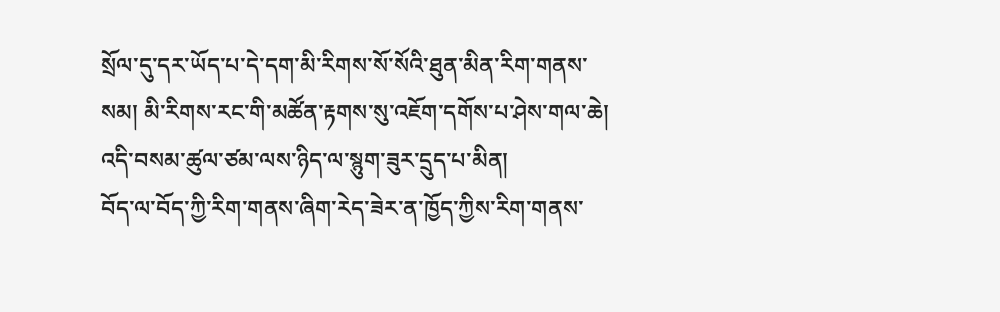སྲོལ་དུ་དར་ཡོད་པ་དེ་དག་མི་རིགས་སོ་སོའི་ཐུན་མིན་རིག་གནས་སམ། མི་རིགས་རང་གི་མཚོན་རྟགས་སུ་འཇོག་དགོས་པ་ཤེས་གལ་ཆེ།
འདི་བསམ་ཚུལ་ཙམ་ལས་ཉིད་ལ་སྙུག་ཟུར་དྲུད་པ་མིན།
བོད་ལ་བོད་ཀྱི་རིག་གནས་ཞིག་རེད་ཟེར་ན་ཁྱོད་ཀྱིས་རིག་གནས་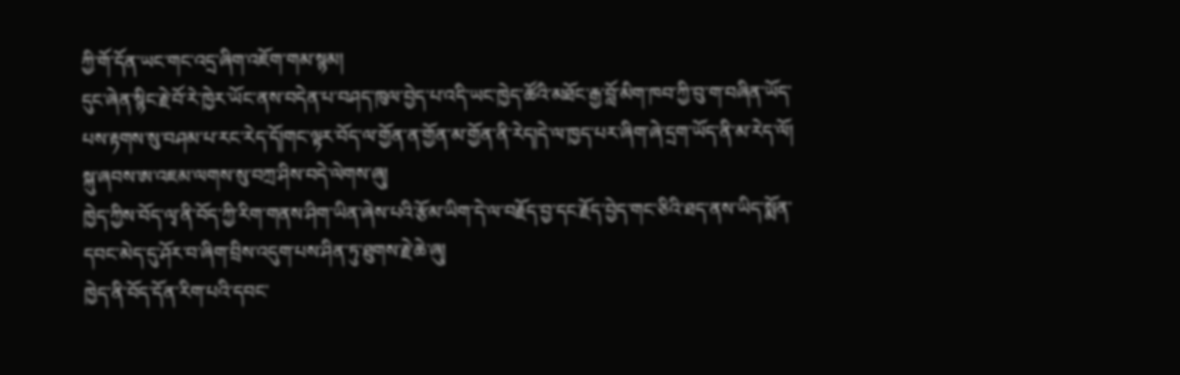ཀྱི་གོ་དོན་ཡང་གང་འདྲ་ཞིག་འཇོག་གམ་སྙམ།
དུང་ཞེན་སྙིང་རྗེ་བོ་རེ་ཁྱེར་ཡོང་ནས་བདེན་པ་བཤད་ཁུལ་བྱེད་པ་འདི་ཡང་ཁྱེད་ཚོའི་མཐོང་རྒྱ་བློ་མིག་ཁབ་ཀྱི་བུ་ག་བཞིན་ཡོད་པས་རྟགས་སུ་བཤམ་པ་རང་རེད་དོ།གང་ལྟར་བོད་ལ་གྱོན་ན་གྱོན་མ་གྱོན་ནི་རེད།དེ་ལ་ཁྱད་པར་ཞིག་ཞེ་དྲག་ཡོད་ནི་མ་རེད་ལོ།
སྐུ་ཞབས་ཨ་འཇམ་ལགས་སུ་བཀྲ་ཤིས་བདེ་ལེགས་ཞུ།
ཁྱེད་ཀྱིས་བོད་ལྭ་ནི་བོད་ཀྱི་རིག་གནས་ཤིག་ཡིན་ཞེས་པའི་རྩོམ་ཡིག་དེ་ལ་བརྗོད་བྱ་དང་རྗོད་བྱེད་གང་ཅིའི་ཐད་ནས་ཡིད་སྨོན་དབང་མེད་དུ་ཤོར་བ་ཞིག་བྲིས་འདུག་པས་ཤིན་ཏུ་ཐུགས་རྗེ་ཆེ་ཞུ།
ཁྱེད་ནི་བོད་དོན་རིག་པའི་དབང་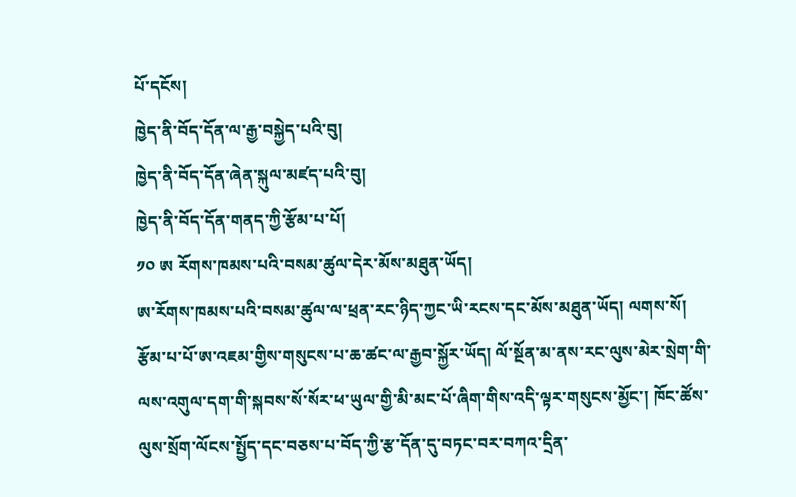པོ་དངོས།
ཁྱེད་ནི་བོད་དོན་ལ་རྒྱ་བསྐྱེད་པའི་བུ།
ཁྱེད་ནི་བོད་དོན་ཞེན་སྐུལ་མཛད་པའི་བུ།
ཁྱེད་ནི་བོད་དོན་གནད་ཀྱི་རྩོམ་པ་པོ།
༡༠ ཨ རོགས་ཁམས་པའི་བསམ་ཚུལ་དེར་མོས་མཐུན་ཡོད།
ཨ་རོགས་ཁམས་པའི་བསམ་ཚུལ་ལ་ཕྲན་རང་ཉིད་ཀྱང་ཡི་རངས་དང་མོས་མཐུན་ཡོད། ལགས་སོ།
རྩོམ་པ་པོ་ཨ་འཇམ་གྱིས་གསུངས་པ་ཆ་ཚང་ལ་རྒྱབ་སྐྱོར་ཡོད། ལོ་སྔོན་མ་ནས་རང་ལུས་མེར་སྲེག་གི་ལས་འགུལ་དག་གི་སྐབས་སོ་སོར་ཕ་ཡུལ་གྱི་མི་མང་པོ་ཞིག་གིས་འདི་ལྟར་གསུངས་མྱོང་། ཁོང་ཚོས་ལུས་སྲོག་ལོངས་སྤྱོད་དང་བཅས་པ་བོད་ཀྱི་རྩ་དོན་དུ་བཏང་བར་བཀའ་དྲིན་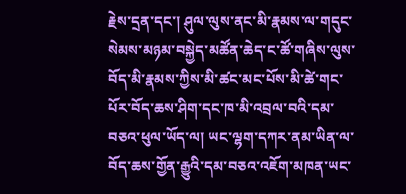རྗེས་དྲན་དང་། ཤུལ་ལུས་ནང་མི་རྣམས་ལ་གདུང་སེམས་མཉམ་བསྐྱེད་མཚོན་ཆེད་ང་ཚོ་གཞིས་ལུས་བོད་མི་རྣམས་ཀྱིས་མི་ཚང་མང་པོས་མི་ཚེ་གང་པོར་བོད་ཆས་ཤིག་དང་ཁ་མི་འབྲལ་བའི་དམ་བཅའ་ཕུལ་ཡོད་ལ། ཡང་ལྷག་དཀར་ནམ་ཡིན་ལ་བོད་ཆས་གྱོན་རྒྱུའི་དམ་བཅའ་འཇོག་མཁན་ཡང་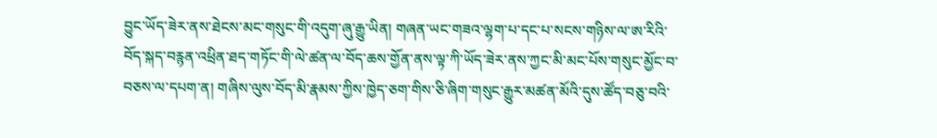བྱུང་ཡོད་ཟེར་ནས་ཐེངས་མང་གསུང་གི་འདུག་ཞུ་རྒྱུ་ཡིན། གཞན་ཡང་གཟའ་ལྷག་པ་དང་པ་སངས་གཉིས་ལ་ཨ་རིའི་བོད་སྐད་བརྙན་འཕྲིན་ཐད་གཏོང་གི་ལེ་ཚན་ལ་བོད་ཆས་གྱོན་ནས་ལྟ་ཀི་ཡོད་ཟེར་ནས་ཀྱང་མི་མང་པོས་གསུང་མྱོང་བ་བཅས་ལ་དཔག་ན། གཞིས་ལུས་བོད་མི་རྣམས་ཀྱིས་ཁྱེད་ཅག་གིས་ཅི་ཞིག་གསུང་རྒྱུར་མཚན་མོའི་དུས་ཚོད་བཅུ་བའི་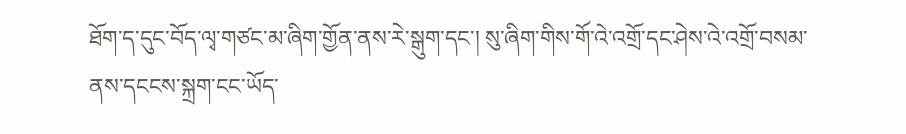ཐོག་ད་དུང་བོད་ལྭ་གཙང་མ་ཞིག་གྱོན་ནས་རེ་སྒུག་དང་། སུ་ཞིག་གིས་གོ་འེ་འགྲོ་དང་ཤེས་འེ་འགྲོ་བསམ་ནས་དངངས་སྐྲག་ངང་ཡོད་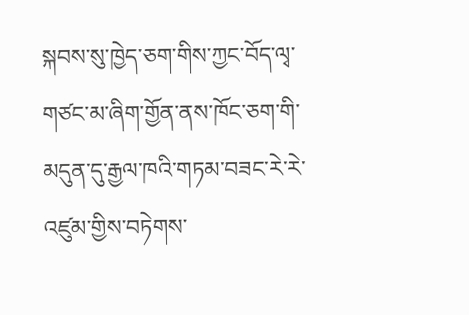སྐབས་སུ་ཁྱེད་ཅག་གིས་ཀྱང་བོད་ལྭ་གཙང་མ་ཞིག་གྱོན་ནས་ཁོང་ཅག་གི་མདུན་དུ་རྒྱལ་ཁའི་གཏམ་བཟང་རེ་རེ་འཛུམ་གྱིས་བཏེགས་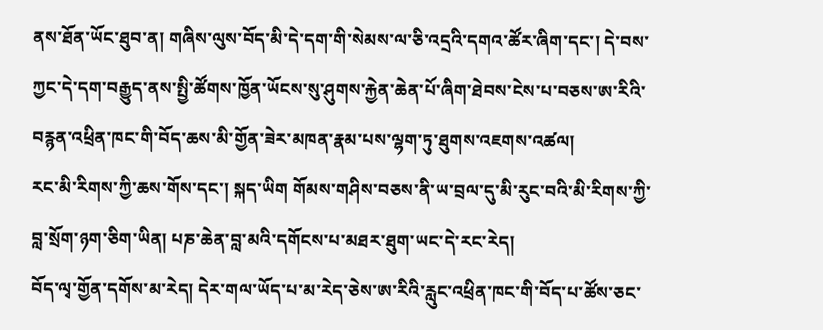ནས་ཐོན་ཡོང་ཐུབ་ན། གཞིས་ལུས་བོད་མི་དེ་དག་གི་སེམས་ལ་ཅི་འདྲའི་དགའ་ཚོར་ཞིག་དང་། དེ་བས་ཀྱང་དེ་དག་བརྒྱུད་ནས་སྤྱི་ཚོགས་ཁྱོན་ཡོངས་སུ་ཤུགས་རྐྱེན་ཆེན་པོ་ཞིག་ཐེབས་ངེས་པ་བཅས་ཨ་རིའི་བརྙན་འཕྲིན་ཁང་གི་བོད་ཆས་མི་གྱོན་ཟེར་མཁན་རྣམ་པས་ལྷག་ཏུ་ཐུགས་འཇགས་འཚལ།
རང་མི་རིགས་ཀྱི་ཆས་གོས་དང་། སྐད་ཡིག གོམས་གཤིས་བཅས་ནི་ཡ་བྲལ་དུ་མི་རུང་བའི་མི་རིགས་ཀྱི་བླ་སྲོག་ཉག་ཅིག་ཡིན། པཎ་ཆེན་བླ་མའི་དགོངས་པ་མཐར་ཐུག་ཡང་དེ་རང་རེད།
བོད་ལྭ་གྱོན་དགོས་མ་རེད། དེར་གལ་ཡོད་པ་མ་རེད་ཅེས་ཨ་རིའི་རླུང་འཕྲིན་ཁང་གི་བོད་པ་ཚོས་ཅང་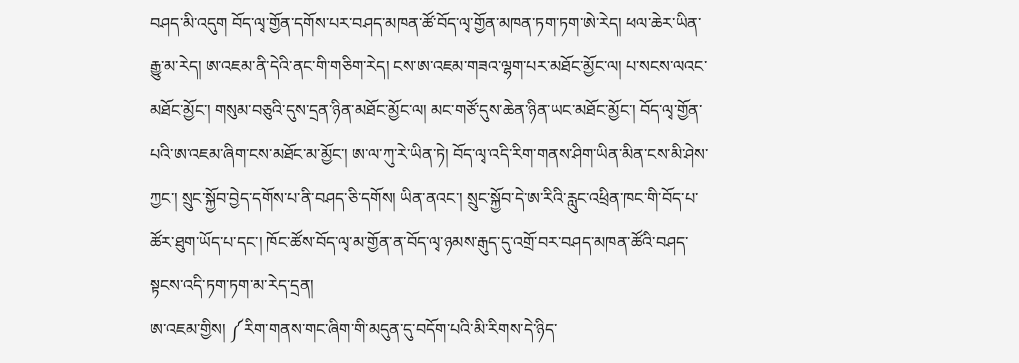བཤད་མི་འདུག བོད་ལྭ་གྱོན་དགོས་པར་བཤད་མཁན་ཚོ་བོད་ལྭ་གྱོན་མཁན་ཏག་ཏག་ཨེ་རེད། ཕལ་ཆེར་ཡིན་རྒྱུ་མ་རེད། ཨ་འཇམ་ནི་དེའི་ནང་གི་གཅིག་རེད། ངས་ཨ་འཇམ་གཟའ་ལྷག་པར་མཐོང་མྱོང་ལ། པ་སངས་ལའང་མཐོང་མྱོང་། གསུམ་བཅུའི་དུས་དྲན་ཉིན་མཐོང་མྱོང་ལ། མང་གཙོ་དུས་ཆེན་ཉིན་ཡང་མཐོང་མྱོང་། བོད་ལྭ་གྱོན་པའི་ཨ་འཇམ་ཞིག་ངས་མཐོང་མ་མྱོང་། ཨ་ལ་ཀུ་རེ་ཡིན་ཏེ། བོད་ལྭ་འདི་རིག་གནས་ཤིག་ཡིན་མིན་ངས་མི་ཤེས་ཀྱང་། སྲུང་སྐྱོབ་བྱེད་དགོས་པ་ནི་བཤད་ཅི་དགོས། ཡིན་ནའང་། སྲུང་སྐྱོབ་དེ་ཨ་རིའི་རླུང་འཕྲིན་ཁང་གི་བོད་པ་ཚོར་ཐུག་ཡོད་པ་དང་། ཁོང་ཚོས་བོད་ལྭ་མ་གྱོན་ན་བོད་ལྭ་ཉམས་རྒུད་དུ་འགྲོ་བར་བཤད་མཁན་ཚོའི་བཤད་སྟངས་འདི་ཏག་ཏག་མ་རེད་དྲན།
ཨ་འཇམ་གྱིས། ༼རིག་གནས་གང་ཞིག་གི་མདུན་དུ་བདོག་པའི་མི་རིགས་དེ་ཉིད་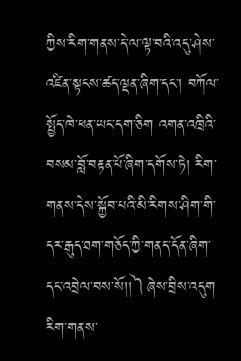ཀྱིས་རིག་གནས་དེ་ལ་ལྟ་བའི་འདུ་ཤེས་འཛིན་སྟངས་ཚད་ལྡན་ཞིག་དང་། བཀོལ་སྤྱོད་ཁེ་ཕན་ཡང་དག་ཅིག འགན་འཁྲིའི་བསམ་བློ་བརྟན་པོ་ཞིག་དགོས་ཏེ། རིག་གནས་དེས་སྐྱོབ་པའི་མི་རིགས་ཤིག་གི་དར་རྒུད་ཐག་གཅོད་ཀྱི་གནད་དོན་ཞིག་དང་འབྲེལ་བས་སོ།།༽ཞེས་བྲིས་འདུག རིག་གནས་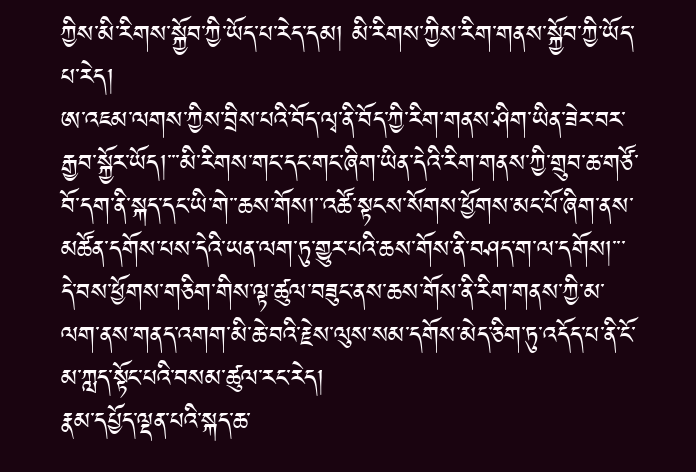ཀྱིས་མི་རིགས་སྐྱོབ་ཀྱི་ཡོད་པ་རེད་དམ། མི་རིགས་ཀྱིས་རིག་གནས་སྐྱོབ་ཀྱི་ཡོད་པ་རེད།
ཨ་འཇམ་ལགས་ཀྱིས་བྲིས་པའི་བོད་ལྭ་ནི་བོད་ཀྱི་རིག་གནས་ཤིག་ཡིན་ཟེར་བར་རྒྱབ་སྐྱོར་ཡོད།་་་མི་རིགས་གང་དང་གང་ཞིག་ཡིན་དེའི་རིག་གནས་ཀྱི་གྲུབ་ཆ་གཙོ་བོ་དག་ནི་སྐད་དང་ཡི་གེ་་ཆས་གོས།་་འཚོ་སྟངས་སོགས་ཕྱོགས་མང་པོ་ཞིག་ནས་མཚོན་དགོས་པས་དེའི་ཡན་ལག་ཏུ་གྱུར་པའི་ཆས་གོས་ནི་བཤད་ག་ལ་དགོས།་་་དེ་བས་ཕྱོགས་གཅིག་གིས་ལྟ་ཚུལ་བཟུང་ནས་ཆས་གོས་ནི་རིག་གནས་ཀྱི་མ་ལག་ནས་གནད་འགག་མི་ཆེ་བའི་རྗེས་ལུས་སམ་དགོས་མེད་ཅིག་ཏུ་འདོད་པ་ནི་ངོ་མ་ཀླད་སྟོང་པའི་བསམ་ཚུལ་རང་རེད།
རྣམ་དཔྱོད་ལྡན་པའི་སྐད་ཆ་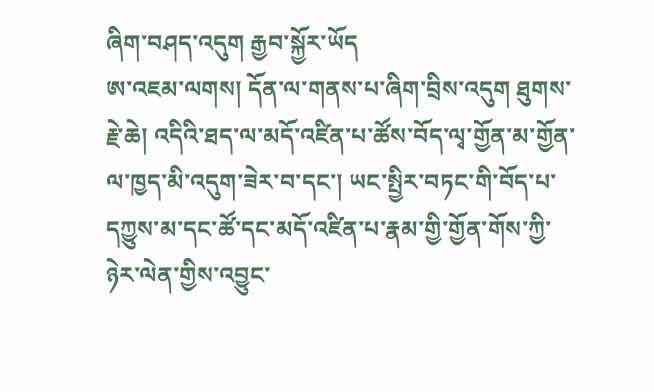ཞིག་བཤད་འདུག རྒྱབ་སྐྱོར་ཡོད
ཨ་འཇམ་ལགས། དོན་ལ་གནས་པ་ཞིག་བྲིས་འདུག ཐུགས་རྗེ་ཆེ། འདིའི་ཐད་ལ་མདོ་འཛིན་པ་ཚོས་བོད་ལྭ་གྱོན་མ་གྱོན་ལ་ཁྱད་མི་འདུག་ཟེར་བ་དང་། ཡང་སྤྱིར་བཏང་གི་བོད་པ་དཀྱུས་མ་དང་ཚོ་དང་མདོ་འཛིན་པ་རྣམ་གྱི་གྱོན་གོས་ཀྱི་ཉེར་ལེན་གྱིས་འབྱུང་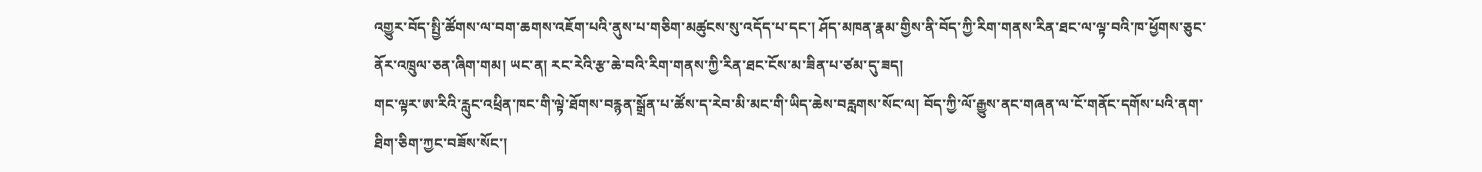འགྱུར་བོད་སྤྱི་ཚོགས་ལ་བག་ཆགས་འཇོག་པའི་ནུས་པ་གཅིག་མཚུངས་སུ་འདོད་པ་དང་། ཤོད་མཁན་རྣམ་གྱིས་ནི་བོད་ཀྱི་རིག་གནས་རིན་ཐང་ལ་ལྟ་བའི་ཁ་ཕྱོགས་ཅུང་ནོར་འཁྲུལ་ཅན་ཞིག་གམ། ཡང་ན། རང་རེའི་རྩ་ཆེ་བའི་རིག་གནས་ཀྱི་རིན་ཐང་ངོས་མ་ཟིན་པ་ཙམ་དུ་ཟད།
གང་ལྟར་ཨ་རིའི་རླུང་འཕྲིན་ཁང་གི་ལྟེ་ཐོགས་བརྙན་སྒྲོན་པ་ཚོས་ད་རེབ་མི་མང་གི་ཡིད་ཆེས་བརླགས་སོང་ལ། བོད་ཀྱི་ལོ་རྒྱུས་ནང་གཞན་ལ་ངོ་གནོང་དགོས་པའི་ནག་ཐིག་ཅིག་ཀྱང་བཟོས་སོང་།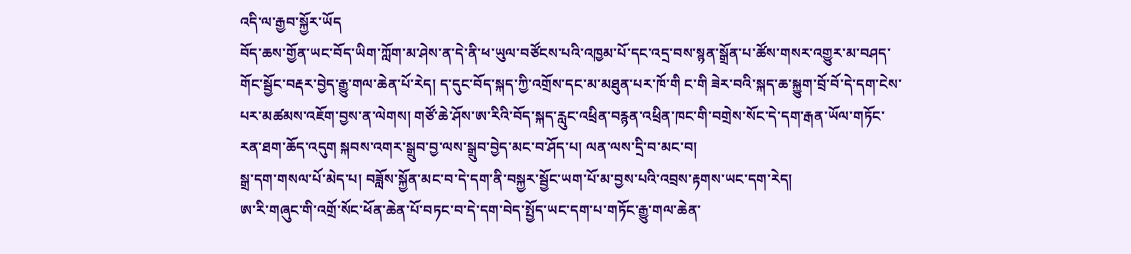འདི་ལ་རྒྱབ་སྐྱོར་ཡོད
བོད་ཆས་གྱོན་ཡང་བོད་ཡིག་ཀློག་མ་ཤེས་ན་དེ་ནི་ཕ་ཡུལ་བཙོངས་པའི་འཁྱམ་པོ་དང་འདྲ་བས་སྙན་སྒྲོན་པ་ཚོས་གསར་འགྱུར་མ་བཤད་གོང་སྦྱོང་བརྡར་བྱེད་རྒྱུ་གལ་ཆེན་པོ་རེད། ད་དུང་བོད་སྐད་ཀྱི་འགྲོས་དང་མ་མཐུན་པར་ཁོ་གི ང་གི ཟེར་བའི་སྐད་ཆ་སྐྱུག་བྲོ་བོ་དེ་དག་ངེས་པར་མཚམས་འཇོག་བྱས་ན་ལེགས། གཙོ་ཆེ་ཤོས་ཨ་རིའི་བོད་སྐད་རླུང་འཕྲིན་བརྙན་འཕྲིན་ཁང་གི་བགྲེས་སོང་དེ་དག་རྒན་ཡོལ་གཏོང་རན་ཐག་ཆོད་འདུག སྐབས་འགར་སྒྲུབ་བྱ་ལས་སྒྲུབ་བྱེད་མང་བ་ཤོད་པ། ལན་ལས་དྲི་བ་མང་བ།
སྒྲ་དག་གསལ་པོ་མེད་པ། བཟློས་སྐྱོན་མང་བ་དེ་དག་ནི་བསྐྱར་སྦྱོང་ཡག་པོ་མ་བྱས་པའི་འབྲས་རྟགས་ཡང་དག་རེད།
ཨ་རི་གཞུང་གི་འགྲོ་སོང་ཕོན་ཆེན་པོ་བཏང་བ་དེ་དག་བེད་སྤྱོད་ཡང་དག་པ་གཏོང་རྒྱུ་གལ་ཆེན་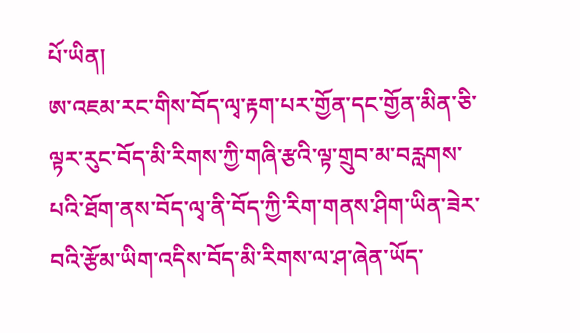པོ་ཡིན།
ཨ་འཇམ་རང་གིས་བོད་ལྭ་རྟག་པར་གྱོན་དང་གྱོན་མིན་ཅི་ལྟར་རུང་བོད་མི་རིགས་ཀྱི་གཞི་རྩའི་ལྟ་གྲུབ་མ་བརླགས་པའི་ཐོག་ནས་བོད་ལྭ་ནི་བོད་ཀྱི་རིག་གནས་ཤིག་ཡིན་ཟེར་བའི་རྩོམ་ཡིག་འདིས་བོད་མི་རིགས་ལ་ཤ་ཞེན་ཡོད་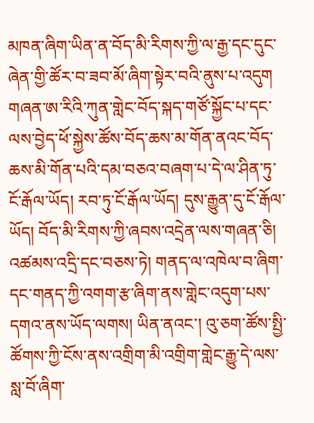མཁན་ཞིག་ཡིན་ན་བོད་མི་རིགས་ཀྱི་ལ་རྒྱ་དང་དུང་ཞེན་གྱི་ཚོར་བ་ཟབ་མོ་ཞིག་སྟེར་བའི་ནུས་པ་འདུག གཞན་ཨ་རིའི་ཀུན་གླེང་བོད་སྐད་གཙོ་སྐྱོང་པ་དང་ལས་བྱེད་ཕོ་སྐྱེས་ཚོས་བོད་ཆས་མ་གོན་ནའང་བོད་ཆས་མི་གོན་པའི་དམ་བཅའ་བཞག་པ་དེ་ལ་ཤིན་ཏུ་ངོ་རྒོལ་ཡོད། རབ་ཏུ་ངོ་རྒོལ་ཡོད། དུས་རྒྱུན་དུ་ངོ་རྒོལ་ཡོད། བོད་མི་རིགས་ཀྱི་ཞབས་འདྲེན་ལས་གཞན་ཅི།
འཚམས་འདྲི་དང་བཅས་ཏེ། གནད་ལ་འཁེལ་བ་ཞིག་དང་གནད་ཀྱི་འགག་རྩ་ཞིག་ནས་གླེང་འདུག་པས་དགའ་ནས་ཡོད་ལགས། ཡིན་ནའང་། འུ་ཅག་ཚོས་སྤྱི་ཚོགས་ཀྱི་ངོས་ནས་འགྲིག་མི་འགྲིག་གླེང་རྒྱུ་དེ་ལས་སླ་བོ་ཞིག་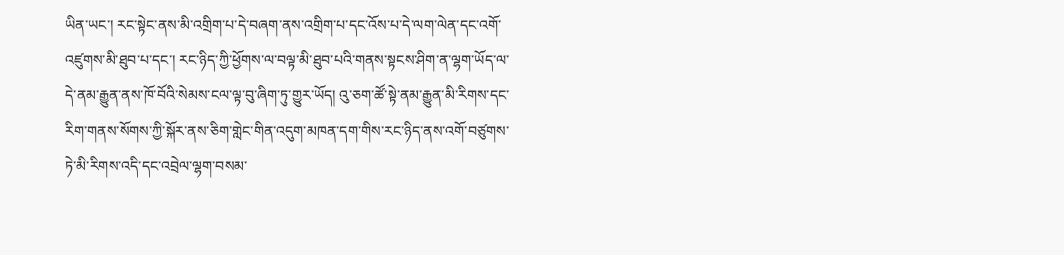ཡིན་ཡང་། རང་སྟེང་ནས་མི་འགྲིག་པ་དེ་བཞག་ནས་འགྲིག་པ་དང་འོས་པ་དེ་ལག་ལེན་དང་འགོ་འཛུགས་མི་ཐུབ་པ་དང་། རང་ཉིད་ཀྱི་ཕྱོགས་ལ་བལྟ་མི་ཐུབ་པའི་གནས་སྟངས་ཤིག་ན་ལྷག་ཡོད་ལ་དེ་ནམ་རྒྱུན་ནས་ཁོ་བོའི་སེམས་ངལ་ལྟ་བུ་ཞིག་ཏུ་གྱུར་ཡོད། འུ་ཅག་ཚོ་སྟེ་ནམ་རྒྱུན་མི་རིགས་དང་རིག་གནས་སོགས་ཀྱི་སྐོར་ནས་ཅིག་གླེང་གིན་འདུག་མཁན་དག་གིས་རང་ཉིད་ནས་འགོ་བཙུགས་ཏེ་མི་རིགས་འདི་དང་འབྲེལ་ལྷག་བསམ་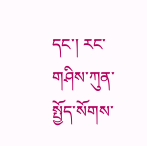དང་། རང་གཤིས་ཀུན་སྤྱོད་སོགས་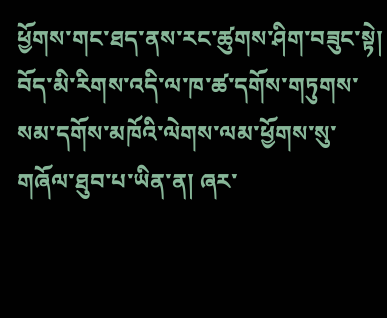ཕྱོགས་གང་ཐད་ནས་རང་ཚུགས་ཤིག་བཟུང་སྟེ། བོད་མི་རིགས་འདི་ལ་ཁ་ཚ་དགོས་གཏུགས་སམ་དགོས་མཁོའི་ལེགས་ལམ་ཕྱོགས་སུ་གཞོལ་ཐུབ་པ་ཡིན་ན། ཞར་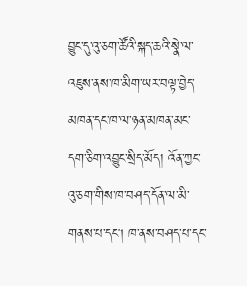བྱུང་དུ་འུ་ཅག་ཚོའི་སྐད་ཆའི་སྣེ་ལ་འཇུས་ནས་ཁ་མིག་ཡར་བལྟ་བྱེད་མཁན་དང་ཁ་ལ་ཉན་མཁན་མང་དག་ཅིག་འབྱུང་སྲིད་མོད། འོན་ཀྱང་འུ་ཅག་གིས་ཁ་བཤད་དོན་ལ་མི་གནས་པ་དང། ཁ་ནས་བཤད་པ་དང་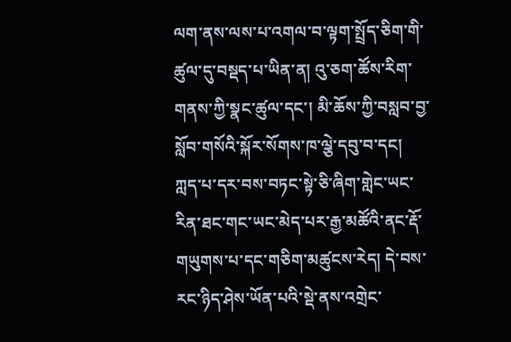ལག་ནས་ལས་པ་འགལ་བ་ལྟག་སྤྲོད་ཅིག་གི་ཚུལ་དུ་བསྡད་པ་ཡིན་ན། འུ་ཅག་ཚོས་རིག་གནས་ཀྱི་སྣང་ཚུལ་དང་། མི་ཆོས་ཀྱི་བསླབ་བྱ་སློབ་གསོའི་སྐོར་སོགས་ཁ་ལྕེ་དབུ་བ་དང། ཀླད་པ་དར་བས་བཏང་སྟེ་ཅི་ཞིག་གླེང་ཡང་རིན་ཐང་གང་ཡང་མེད་པར་རྒྱ་མཚོའི་ནང་རྡོ་གཡུགས་པ་དང་གཅིག་མཚུངས་རེད། དེ་བས་རང་ཉིད་ཤེས་ཡོན་པའི་སྡེ་ནས་འགྲེང་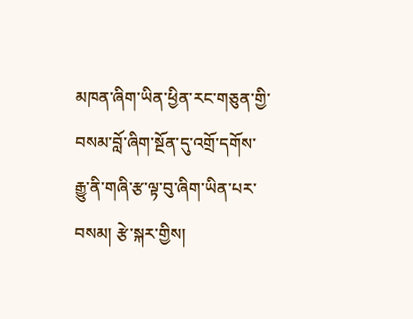མཁན་ཞིག་ཡིན་ཕྱིན་རང་གཅུན་གྱི་བསམ་བློ་ཞིག་སྔོན་དུ་འགྲོ་དགོས་རྒྱུ་ནི་གཞི་རྩ་ལྟ་བུ་ཞིག་ཡིན་པར་བསམ། རྩེ་སྐར་གྱིས།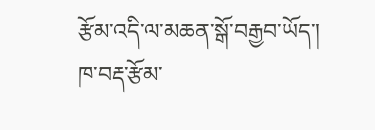རྩོམ་འདི་ལ་མཆན་སྒོ་བརྒྱབ་ཡོད་།
ཁ་བརྡ་རྩོམ་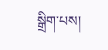སྒྲིག་པས།